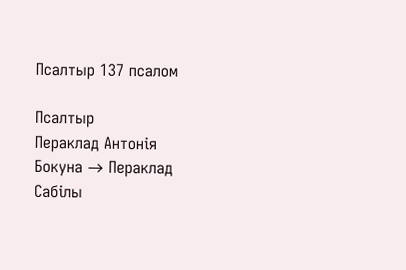Псалтыр 137 псалом

Псалтыр
Пераклад Антонія Бокуна → Пераклад Сабілы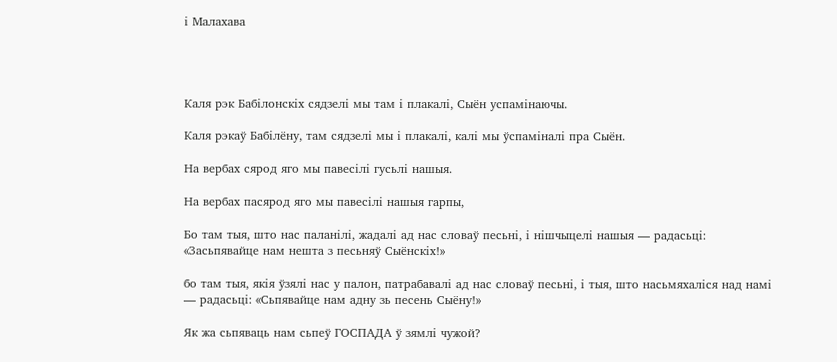і Малахава




Каля рэк Бабілонскіх сядзелі мы там і плакалі, Сыён успамінаючы.

Каля рэкаў Бабілёну, там сядзелі мы і плакалі, калі мы ўспаміналі пра Сыён.

На вербах сярод яго мы павесілі гусьлі нашыя.

На вербах пасярод яго мы павесілі нашыя гарпы,

Бо там тыя, што нас паланілі, жадалі ад нас словаў песьні, і нішчыцелі нашыя — радасьці: «Засьпявайце нам нешта з песьняў Сыёнскіх!»

бо там тыя, якія ўзялі нас у палон, патрабавалі ад нас словаў песьні, і тыя, што насьмяхаліся над намі — радасьці: «Сьпявайце нам адну зь песень Сыёну!»

Як жа сьпяваць нам сьпеў ГОСПАДА ў зямлі чужой?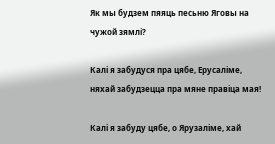Як мы будзем пяяць песьню Яговы на чужой зямлі?

Калі я забудуся пра цябе, Ерусаліме, няхай забудзецца пра мяне правіца мая!

Калі я забуду цябе, о Ярузаліме, хай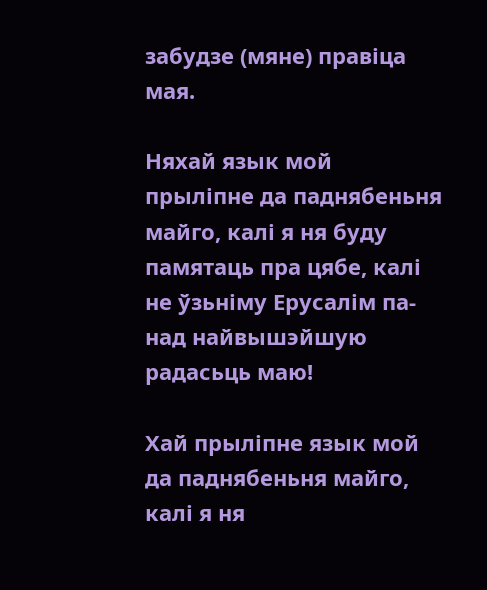забудзе (мяне) правіца мая.

Няхай язык мой прыліпне да паднябеньня майго, калі я ня буду памятаць пра цябе, калі не ўзьніму Ерусалім па-над найвышэйшую радасьць маю!

Хай прыліпне язык мой да паднябеньня майго, калі я ня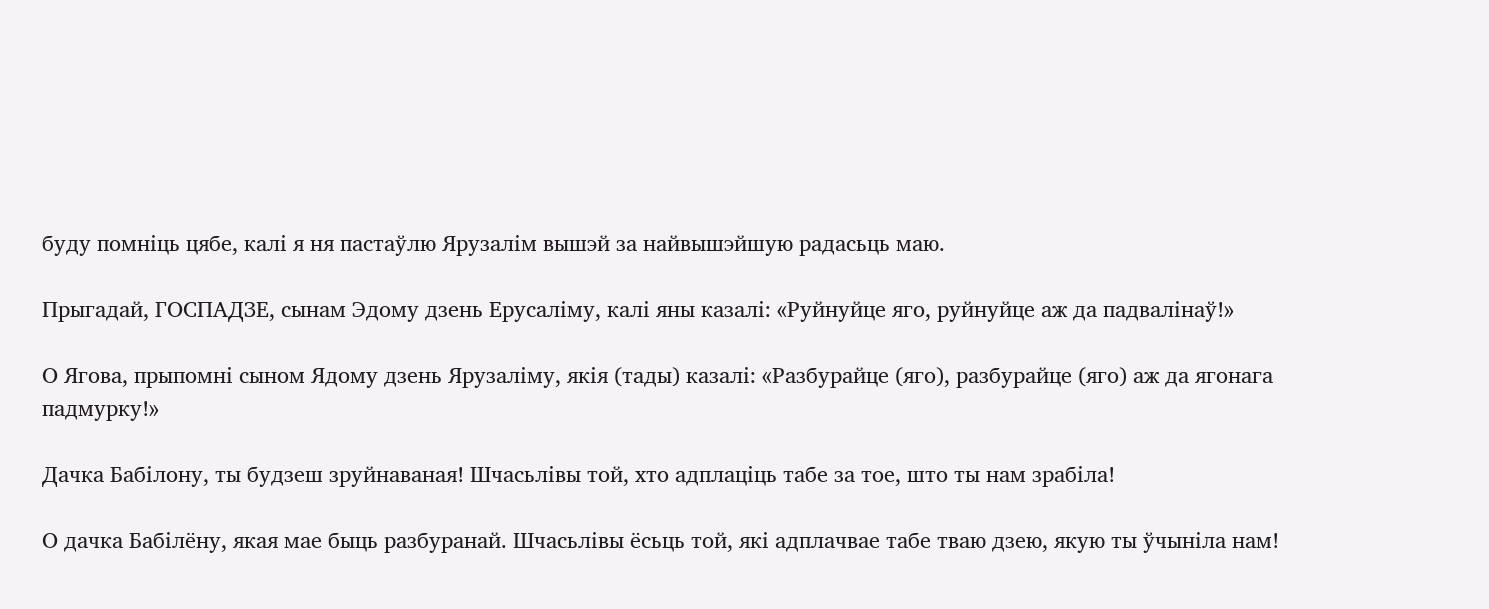буду помніць цябе, калі я ня пастаўлю Ярузалім вышэй за найвышэйшую радасьць маю.

Прыгадай, ГОСПАДЗЕ, сынам Эдому дзень Ерусаліму, калі яны казалі: «Руйнуйце яго, руйнуйце аж да падвалінаў!»

О Ягова, прыпомні сыном Ядому дзень Ярузаліму, якія (тады) казалі: «Разбурайце (яго), разбурайце (яго) аж да ягонага падмурку!»

Дачка Бабілону, ты будзеш зруйнаваная! Шчасьлівы той, хто адплаціць табе за тое, што ты нам зрабіла!

О дачка Бабілёну, якая мае быць разбуранай. Шчасьлівы ёсьць той, які адплачвае табе тваю дзею, якую ты ўчыніла нам!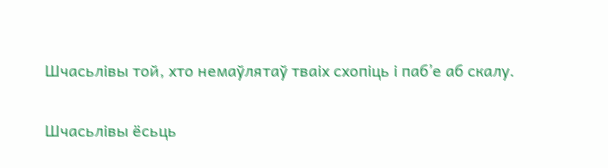Шчасьлівы той, хто немаўлятаў тваіх схопіць і паб’е аб скалу.

Шчасьлівы ёсьць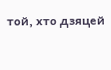той, хто дзяцей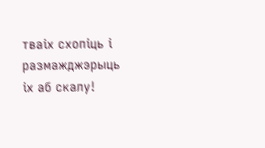тваіх схопіць і размажджэрыць іх аб скалу!